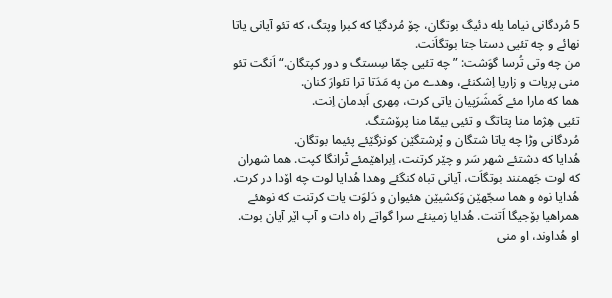5 مُردگانی نیاما یله دئیگ بوتگان، چۆ مُردگێا که کبرا وپتگ، که تئو آیانی یاتا نهائے و چه تئیی دستا جتا بوتگاَنت.
من چه وتی تُرسا گوَشت: ”چه تئیی چمّا سِستگ و دور کپتگان.“ اَنگت تئو منی پریات و زاریا اِشکنئے، وهدے من په مَدَتا ترا تئوارَ کنان.
هما که مارا مئے کَمشَرَپیان یاتی کرت، مِهری اَبدمان اِنت.
تئیی هِژما منا پتاتگ و تئیی بیمّا منا پرۆشتگ.
مُردگانی وڑا چه یاتا شتگان و پْرشتگێن کونزگێئے پئیما بوتگان.
هُدایا که دشتئے شهر سَر و چێر کرتنت، اِبراهێمئے تْرانگا کپت. هما شهران که لوت جَهمنند بوتگاَت، آیانی تباه کنگئے وهدا هُدایا لوت چه اۆدا در کرت.
هُدایا نوه و هما سجّهێن وَکشیێن هئیوان و دَلوَت یات کرتنت که نوهئے همراهیا بۆجیگا اَتنت. هُدایا زمینئے سرا گواتے راه دات و آپ اێر آیان بوت.
او هُداوند، او منی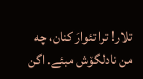تلار! ترا تئوارَ کنان، چه من نادلگۆش مبئے. اگن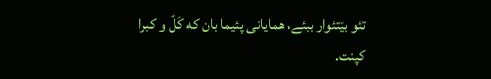تئو بێتئوار ببئے، همایانی پئیما بان که کَلّ و کبرا کپنت.